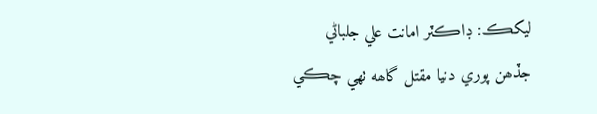ليکڪ: ڊاڪٽر امانت علي جلباڻي
جڏھن پوري دنيا مقتل گاھه ٺھي چڪي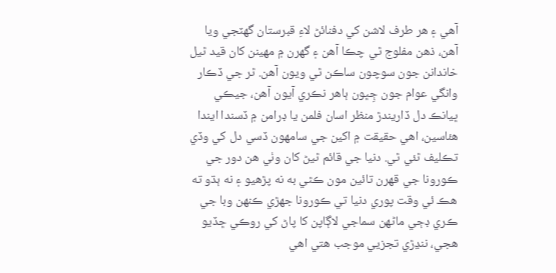آھي ۽ ھر طرف لاشن کي دفنائڻ لاءِ قبرستان گھٽجي ويا آھن، ذھن مفلوج ٿي چڪا آھن ۽ گھرن ۾ مھينن کان قيد ٿيل خاندانن جون سوچون ساڪن ٿي ويون آھن. ٿر جي ڏڪار وانگي عوام جون ڄِڀون ٻاھر نڪري آيون آھن، جيڪي ڀيانڪ دل ڏاريندڙ منظر اسان فلمن يا ڊرامن ۾ ڏسندا ايندا ھئاسين، اھي حقيقت ۾ اکين جي سامھون ڏسي دل کي وڏي تڪليف ٿئي ٿي. دنيا جي قائم ٿيڻ کان وٺي ھن دور جي ڪورونا جي قھرن تائين مون ڪٿي به نه پڙھيو ۽ نه ٻڌو ته ھڪ ئي وقت پوري دنيا تي ڪورونا جھڙي ڪنهن وبا جي ڪري ڊڄي ماڻهن سماجي لاڳاپن کا پاڻ کي روڪي ڇڏيو هجي، ننڍڙي تجزيي موجب ھتي اھي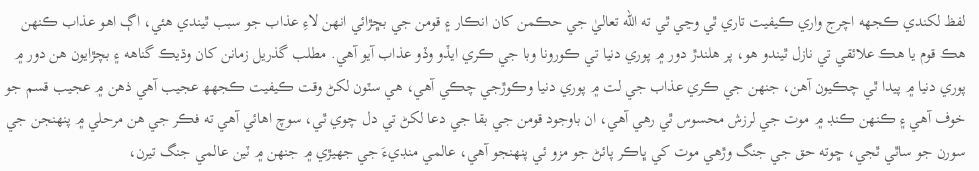لفظ لکندي ڪجھه اچرج واري ڪيفيت تاري ٿي وڃي ٿي ته الله تعاليٰ جي حڪمن کان انڪار ۽ قومن جي بڇڙائي انهن لاءِ عذاب جو سبب ٿيندي ھئي، اڳ اھو عذاب ڪنھن ھڪ قوم يا ھڪ علائقي تي نازل ٿيندو هو، پر ھلندڙ دور ۾ پوري دنيا تي ڪورونا وبا جي ڪري ايڏو وڏو عذاب آيو آھي. مطلب گذريل زمانن کان وڌيڪ گناھه ۽ بچڙايون ھن دور ۾ پوري دنيا ۾ پيدا ٿي چڪيون آھن، جنھن جي ڪري عذاب جي لت ۾ پوري دنيا وڪوڙجي چڪي آھي، ھي سٽون لکڻ وقت ڪيفيت ڪجهھ عجيب آھي ذھن ۾ عجيب قسم جو خوف آهي ۽ ڪنھن ڪنڊ ۾ موت جي لرزش محسوس ٿي رھي آھي، ان باوجود قومن جي بقا جي دعا لکڻ تي دل چوي ٿي، سوچ اھائي آھي ته فڪر جي ھن مرحلي ۾ پنھنجن جي سورن جو ساٿي ٿجي، ڇوته حق جي جنگ وڙھي موت کي ڀاڪر پائڻ جو مزو ئي پنھنجو آھي، عالمي منڊيءَ جي جھيڙي ۾ جنھن ۾ ٽين عالمي جنگ تيرن،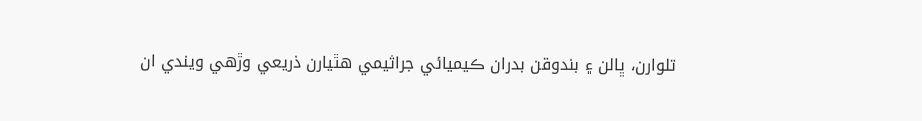تلوارن، ڀالن ۽ بندوقن بدران ڪيميائي جراثيمي ھٿيارن ذريعي وڙھي ويندي ان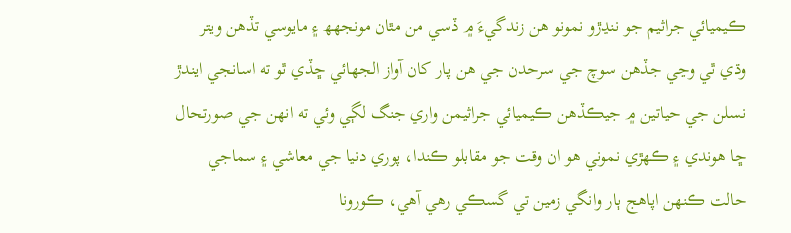ڪيميائي جراثيم جو ننڍڙو نمونو ھن زندگيءَ ۾ ڏسي من مٿان مونجهھ ۽ مايوسي تڏھن ويتر وڌي ٿي وڃي جڏھن سوچ جي سرحدن جي ھن پار کان آواز الجھائي ڇڏي ٿو ته اسانجي ايندڙ نسلن جي حياتين ۾ جيڪڏهن ڪيميائي جراثيمن واري جنگ لڳي وئي ته انھن جي صورتحال ڇا ھوندي ۽ ڪھڙي نموني ھو ان وقت جو مقابلو ڪندا، پوري دنيا جي معاشي ۽ سماجي حالت ڪنھن اپاهج ٻار وانگي زمين تي گسڪي رھي آھي، ڪورونا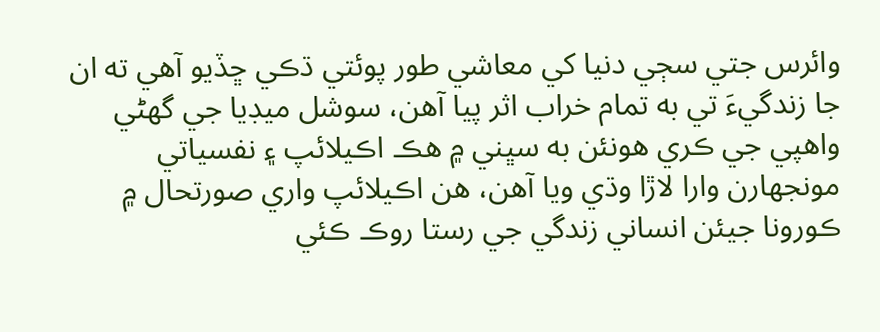وائرس جتي سڄي دنيا کي معاشي طور پوئتي ڌڪي ڇڏيو آهي ته ان جا زندگيءَ تي به تمام خراب اثر پيا آهن، سوشل ميڊيا جي گھڻي واهپي جي ڪري هونئن به سڀني ۾ هڪ اڪيلائپ ۽ نفسياتي مونجھارن وارا لاڙا وڌي ويا آهن، هن اڪيلائپ واري صورتحال ۾ ڪورونا جيئن انساني زندگي جي رستا روڪ ڪئي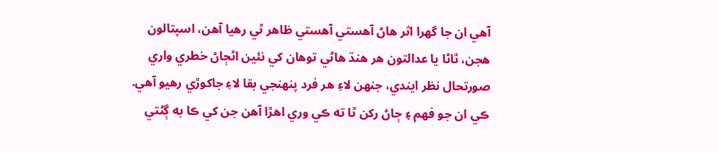آهي ان جا گھرا اثر هاڻ آهستي آهستي ظاهر ٿي رهيا آهن، اسپتالون هجن، ٿاڻا يا عدالتون هر هنڌ هاڻي توهان کي نئين اڻڄاڻ خطري واري صورتحال نظر ايندي، جنهن لاءِ هر فرد پنهنجي بقا لاءِ جاکوڙي رهيو آهي. ڪي ان جو فهم ۽ ڄاڻ رکن ٿا ته ڪي وري اهڙا آهن جن کي ڪا به ڳڻتي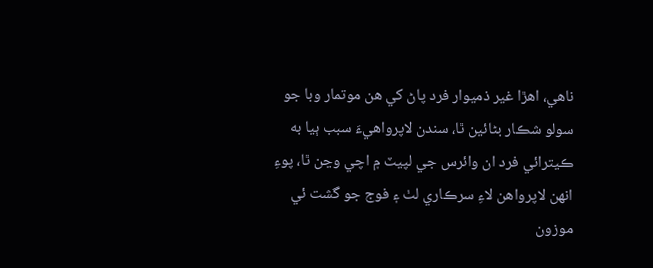ناهي، اهڙا غير ذميوار فرد پاڻ کي هن موتمار وبا جو سولو شڪار بڻائين ٿا، سندن لاپرواهيءَ سبب ٻيا به ڪيترائي فرد ان وائرس جي لپيٽ ۾ اچي وڃن ٿا، پوءِ انهن لاپرواهن لاءِ سرڪاري لٺ ۽ فوج جو گشت ئي موزون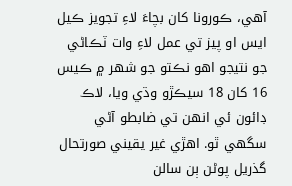آهي، ڪورونا کان بچاءَ لاءِ تجويز ڪيل ايس او پيز تي عمل لاءِ وات ٽڪاڻي جو نتيجو اهو نڪتو جو شهر ۾ ڪيس 16 کان 18 سيڪڙو وڌي ويا، لاڪ ڊائون ئي انهن تي ضابطو آڻي سگھي ٿو. اهڙي غير يقيني صورتحال گذريل پوڻن ٻن سالن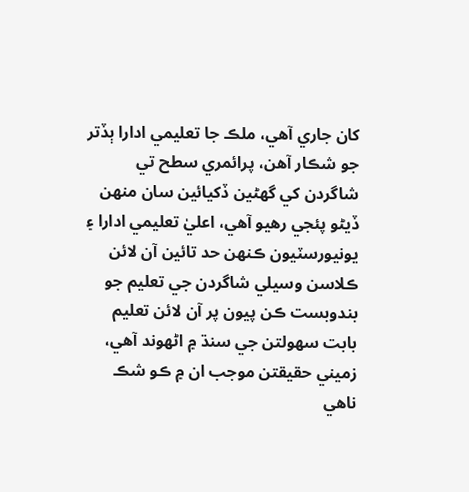کان جاري آهي، ملڪ جا تعليمي ادارا ٻڏتر جو شڪار آهن، پرائمري سطح تي شاگردن کي گھڻين ڏکيائين سان منهن ڏيڻو پئجي رهيو آهي، اعليٰ تعليمي ادارا ۽ يونيورسٽيون ڪنهن حد تائين آن لائن ڪلاسن وسيلي شاگردن جي تعليم جو بندوبست ڪن پيون پر آن لائن تعليم بابت سهولتن جي سنڌ ۾ اڻهوند آهي، زميني حقيقتن موجب ان ۾ ڪو شڪ ناهي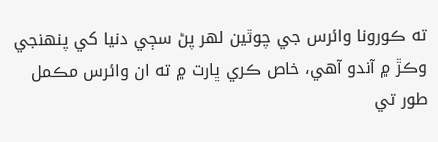ته ڪورونا وائرس جي چوٿين لهر پڻ سڄي دنيا کي پنهنجي وڪڙ ۾ آندو آهي، خاص ڪري ڀارت ۾ ته ان وائرس مڪمل طور تي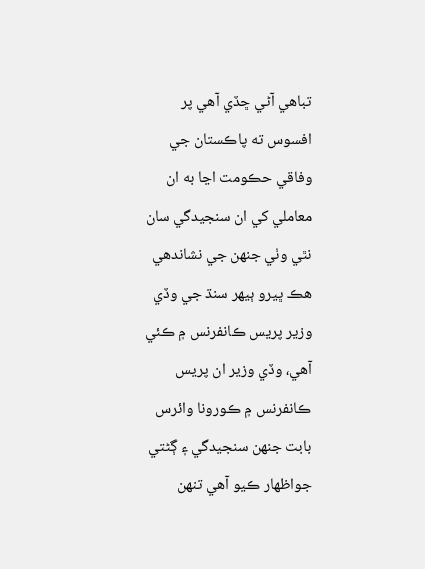تباهي آڻي ڇڏي آهي پر افسوس ته پاڪستان جي وفاقي حڪومت اڃا به ان معاملي کي ان سنجيدگي سان نٿي وٺي جنهن جي نشاندهي ھڪ ڀيرو ٻيھر سنڌ جي وڏي وزير پريس ڪانفرنس ۾ ڪئي آهي، وڏي وزير ان پريس ڪانفرنس ۾ ڪورونا وائرس بابت جنهن سنجيدگي ۽ ڳڻتي جواظهار ڪيو آهي تنهن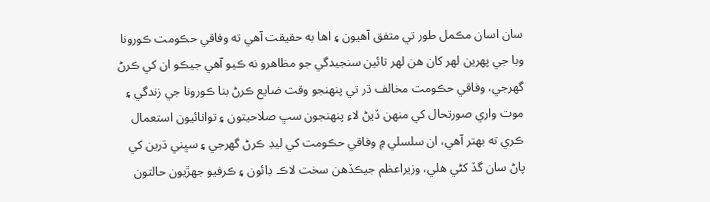سان اسان مڪمل طور تي متفق آهيون ۽ اها به حقيقت آهي ته وفاقي حڪومت ڪورونا وبا جي پهرين لهر کان هن لهر تائين سنجيدگي جو مظاهرو نه ڪيو آهي جيڪو ان کي ڪرڻ گھرجي، وفاقي حڪومت مخالف ڌر تي پنهنجو وقت ضايع ڪرڻ بنا ڪورونا جي زندگي ۽ موت واري صورتحال کي منهن ڏيڻ لاءِ پنهنجون سڀ صلاحيتون ۽ توانائيون استعمال ڪري ته بهتر آهي، ان سلسلي ۾ وفاقي حڪومت کي ليڊ ڪرڻ گھرجي ۽ سڀني ڌرين کي پاڻ سان گڏ کڻي هلي، وزيراعظم جيڪڏهن سخت لاڪ ڊائون ۽ ڪرفيو جهڙيون حالتون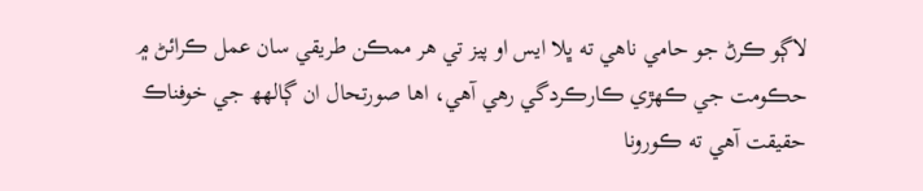لاڳو ڪرڻ جو حامي ناهي ته ڀلا ايس او پيز تي هر ممڪن طريقي سان عمل ڪرائڻ ۾ حڪومت جي ڪهڙي ڪارڪردگي رهي آهي، اها صورتحال ان ڳالهھ جي خوفناڪ حقيقت آهي ته ڪورونا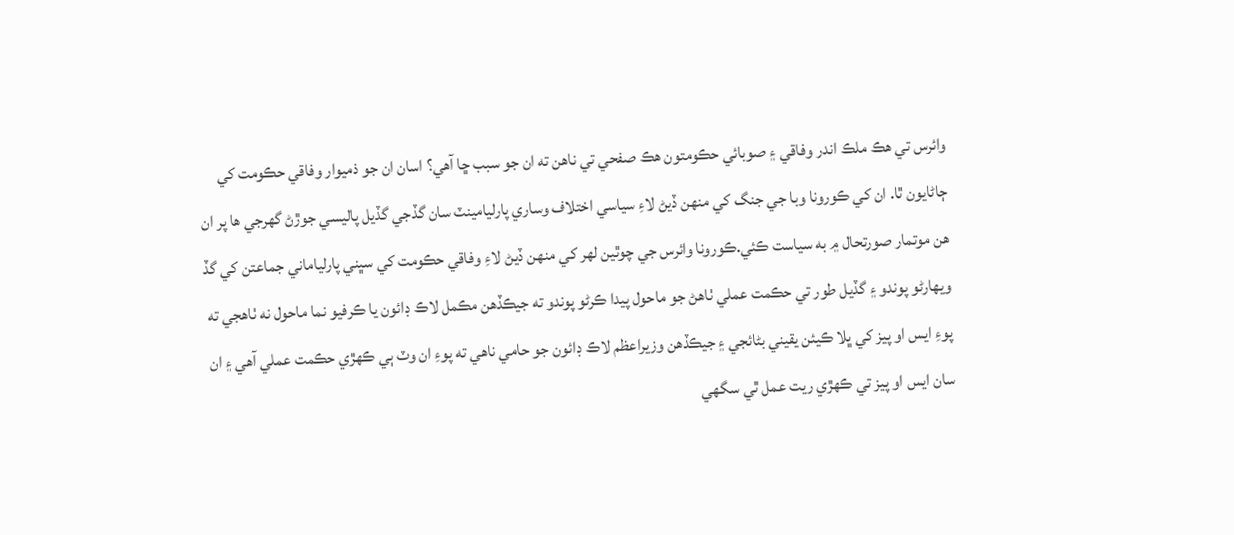وائرس تي هڪ ملڪ اندر وفاقي ۽ صوبائي حڪومتون هڪ صفحي تي ناهن ته ان جو سبب ڇا آهي؟ اسان ان جو ذميوار وفاقي حڪومت کي ڄاڻايون ٿا. ان کي ڪورونا وبا جي جنگ کي منهن ڏيڻ لاءِ سياسي اختلاف وساري پارليامينٽ سان گڏجي گڏيل پاليسي جوڙڻ گهرجي ها پر ان هن موتمار صورتحال ۾ به سياست ڪئي.ڪورونا وائرس جي چوٿين لهر کي منهن ڏيڻ لاءِ وفاقي حڪومت کي سڀني پارلياماني جماعتن کي گڏ ويهارڻو پوندو ۽ گڏيل طور تي حڪمت عملي ٺاهڻ جو ماحول پيدا ڪرڻو پوندو ته جيڪڏهن مڪمل لاڪ ڊائون يا ڪرفيو نما ماحول نه ٺاهجي ته پوءِ ايس او پيز کي ڀلا ڪيئن يقيني بڻائجي ۽ جيڪڏهن وزيراعظم لاڪ ڊائون جو حامي ناهي ته پوءِ ان وٽ ٻي ڪهڙي حڪمت عملي آهي ۽ ان سان ايس او پيز تي ڪهڙي ريت عمل ٿي سگهي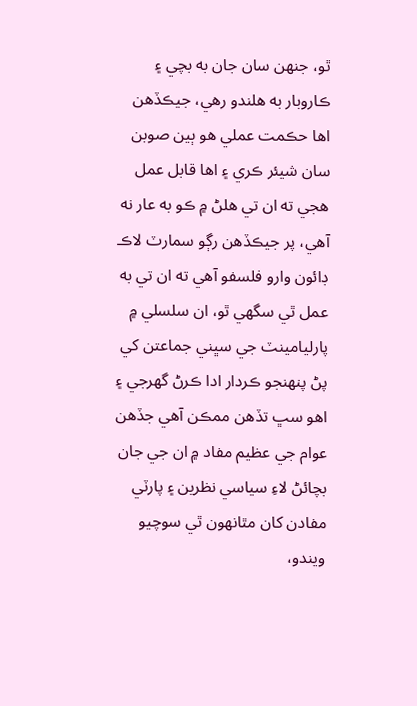ٿو، جنهن سان جان به بچي ۽ ڪاروبار به هلندو رهي، جيڪڏهن اها حڪمت عملي هو ٻين صوبن سان شيئر ڪري ۽ اها قابل عمل هجي ته ان تي هلڻ ۾ ڪو به عار نه آهي، پر جيڪڏهن رڳو سمارٽ لاڪ ڊائون وارو فلسفو آهي ته ان تي به عمل ٿي سگهي ٿو، ان سلسلي ۾ پارليامينٽ جي سڀني جماعتن کي پڻ پنهنجو ڪردار ادا ڪرڻ گهرجي ۽ اهو سڀ تڏهن ممڪن آهي جڏهن عوام جي عظيم مفاد ۾ ان جي جان بچائڻ لاءِ سياسي نظرين ۽ پارٽي مفادن کان مٿانهون ٿي سوچيو ويندو،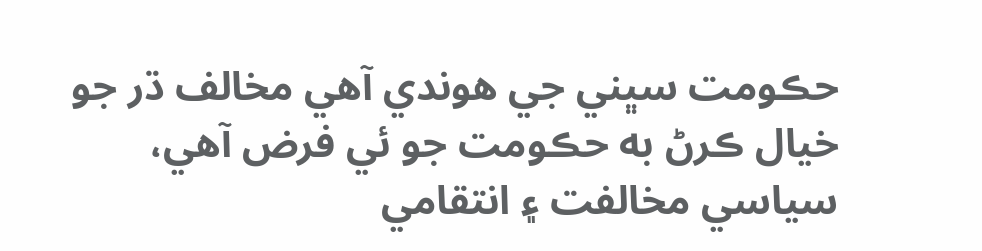حڪومت سڀني جي هوندي آهي مخالف ڌر جو خيال ڪرڻ به حڪومت جو ئي فرض آهي، سياسي مخالفت ۽ انتقامي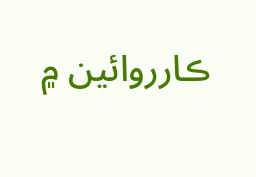ڪارروائين ۾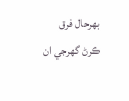بهرحال فرق ڪرڻ گهرجي ان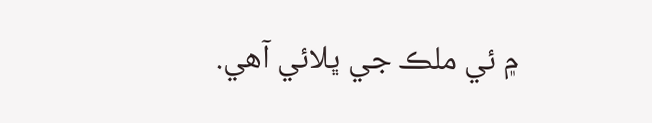۾ ئي ملڪ جي ڀلائي آهي.